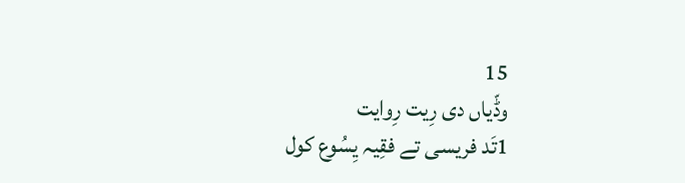15
وڈّیاں دی رِیت رِوایت
1تَد فریسی تے فقِیہ یِسُوع کول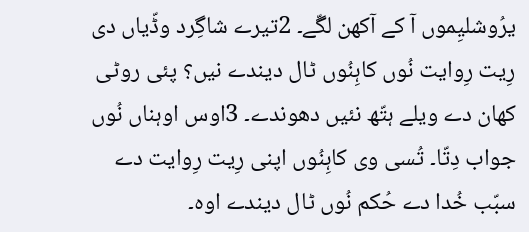یرُوشلیِموں آ کے آکھن لگّے۔ 2تیرے شاگِرد وڈّیاں دی رِیت رِوایت نُوں کاہِنُوں ٹال دیندے نیں؟ پئی روٹی کھان دے ویلے ہتّھ نئیں دھوندے۔ 3اوس اوہناں نُوں جواب دِتّا۔ تُسی وی کاہِنُوں اپنی رِیت رِوایت دے سبّب خُدا دے حُکم نُوں ٹال دیندے اوہ۔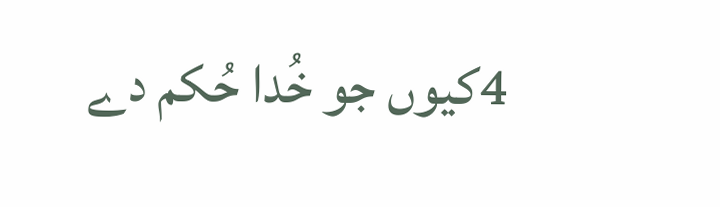4کیوں جو خُدا حُکم دے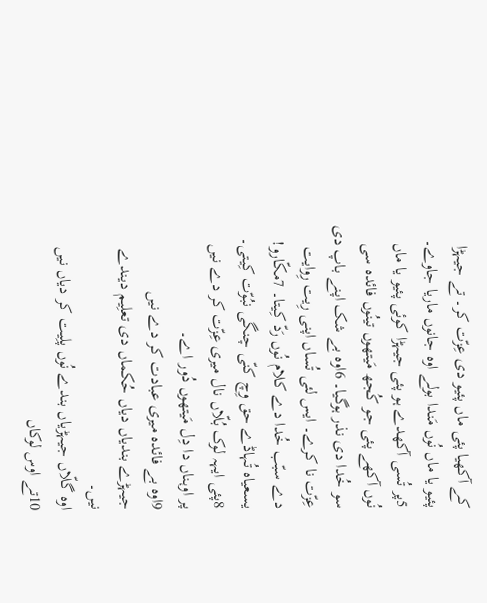کے آکھیا پئی ماں پئیو دی عِزّت کر۔ تے جیہڑا پئیو یا ماں نُوں مَندا بولے اوہ جانوں ماریا جاوے۔ 5پر تُسی آکھدے ہو پئی جیہڑا کوئی پئیو یا ماں نُوں آکھے پئی جو کُجھ مَیتھوں تینُوں فائدہ سی سو خُدا دی نذر ہوگیا۔ 6اوہ بے شک اپنے باپ دی عِزّت نا کرے۔ ایس لئی تُساں اپنی رِیت رِوایت دے سبّب خُدا دے کلام نُوں رَدّ کِیتا۔ 7مکّارو! یسعیاہ تُہاڈے حق وِچ کنّی چنگی نبُوّت کِیتی۔
8پئی ایہہ لوک بُلّاں نال میری عِزّت کر دے نیں
پر اوہناں دا دِل مَیتھوں دُور اے۔
9اوہ بے فائدہ میری عبادت کر دے نیں
جیہڑے بندیاں دیاں حُکماں دی تعلِیم دیندے نیں۔
اوہ گلّاں جیہڑیاں بندے نُوں پلِیت کر دیاں نیں
10تے اوس لوکاں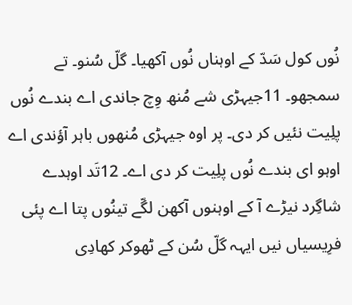نُوں کول سَدّ کے اوہناں نُوں آکھیا۔ گلّ سُنو۔ تے سمجھو۔ 11جیہڑی شے مُنھ وِچ جاندی اے بندے نُوں پلِیت نئیں کر دی۔ پر اوہ جیہڑی مُنھوں باہر آؤندی اے اوہو ای بندے نُوں پلِیت کر دی اے۔ 12تَد اوہدے شاگِرد نیڑے آ کے اوہنوں آکھن لگّے تینُوں پتا اے پئی فرِیسیاں نیں ایہہ گلّ سُن کے ٹھوکر کھادِی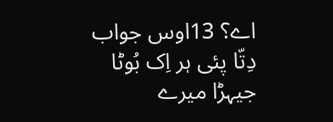اے؟ 13اوس جواب دِتّا پئی ہر اِک بُوٹا جیہڑا میرے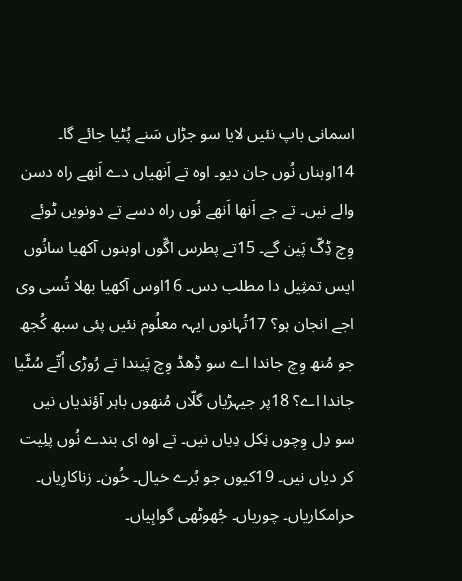اسمانی باپ نئیں لایا سو جڑاں سَنے پُٹیا جائے گا۔ 14اوہناں نُوں جان دیو۔ اوہ تے اَنھیاں دے اَنھے راہ دسن والے نیں۔ تے جے اَنھا اَنھے نُوں راہ دسے تے دونویں ٹوئے وِچ ڈِگّ پَین گے۔ 15تے پطرس اگّوں اوہنوں آکھیا سانُوں ایس تمثِیل دا مطلب دس۔ 16اوس آکھیا بھلا تُسی وی اجے انجان ہو؟ 17تُہانوں ایہہ معلُوم نئیں پئی سبھ کُجھ جو مُنھ وِچ جاندا اے سو ڈِھڈ وِچ پَیندا تے رُوڑی اُتّے سُٹّیا جاندا اے؟ 18پر جیہڑیاں گلّاں مُنھوں باہر آؤندیاں نیں سو دِل وِچوں نِکل دِیاں نیں۔ تے اوہ ای بندے نُوں پلِیت کر دیاں نیں۔ 19کیوں جو بُرے خیال۔ خُون۔ زناکارِیاں۔ حرامکاریاں۔ چوریاں۔ جُھوٹھی گواہِیاں۔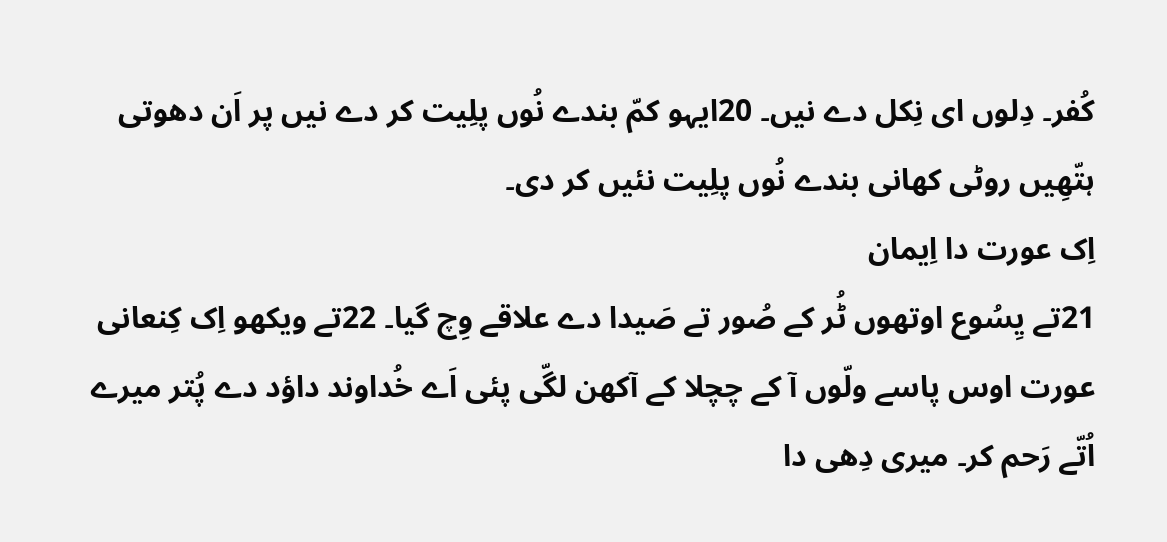کُفر۔ دِلوں ای نِکل دے نیں۔ 20ایہو کمّ بندے نُوں پلِیت کر دے نیں پر اَن دھوتی ہتّھِیں روٹی کھانی بندے نُوں پلِیت نئیں کر دی۔
اِک عورت دا اِیمان
21تے یِسُوع اوتھوں ٹُر کے صُور تے صَیدا دے علاقے وِچ گیا۔ 22تے ویکھو اِک کِنعانی عورت اوس پاسے ولّوں آ کے چچلا کے آکھن لگّی پئی اَے خُداوند داؤد دے پُتر میرے اُتّے رَحم کر۔ میری دِھی دا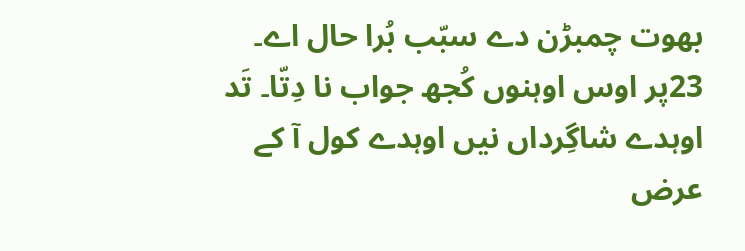بھوت چمبڑن دے سبّب بُرا حال اے۔ 23پر اوس اوہنوں کُجھ جواب نا دِتّا۔ تَد اوہدے شاگِرداں نیں اوہدے کول آ کے عرض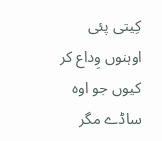کِیتی پئی اوہنوں وِداع کر کیوں جو اوہ ساڈے مگر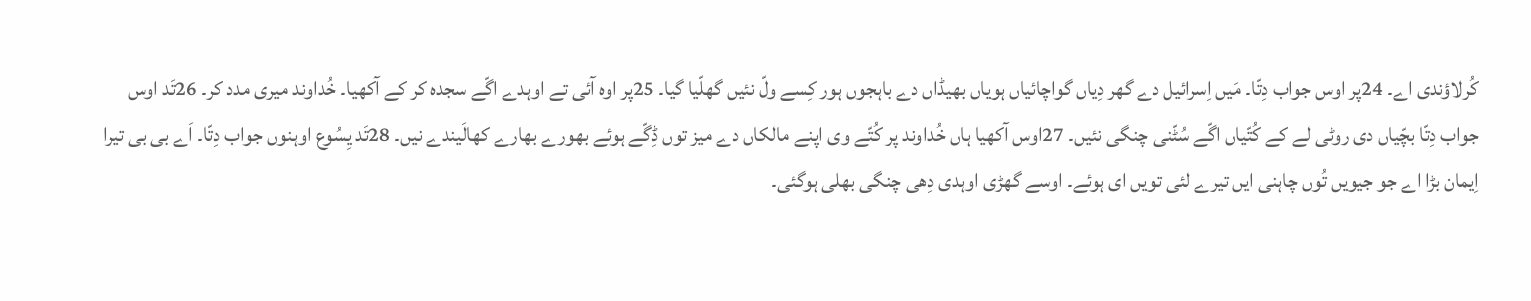کُرلاؤندی اے۔ 24پر اوس جواب دِتّا۔ مَیں اِسرائیل دے گھر دِیاں گواچائیاں ہویاں بھیڈاں دے باہجوں ہور کِسے ولّ نئیں گھلّیا گیا۔ 25پر اوہ آئی تے اوہدے اگّے سجدہ کر کے آکھیا۔ خُداوند میری مدد کر۔ 26تَد اوس جواب دِتّا بچّیاں دی روٹی لے کے کُتّیاں اگّے سُٹّنی چنگی نئیں۔ 27اوس آکھیا ہاں خُداوند پر کُتّے وی اپنے مالکاں دے میز توں ڈِگّے ہوئے بھورے بھارے کھالَیندے نیں۔ 28تَد یِسُوع اوہنوں جواب دِتّا۔ اَے بی بی تیرا اِیمان بڑا اے جو جیویں تُوں چاہنی ایں تیرے لئی تویں ای ہوئے۔ اوسے گھڑی اوہدی دِھی چنگی بھلی ہوگئی۔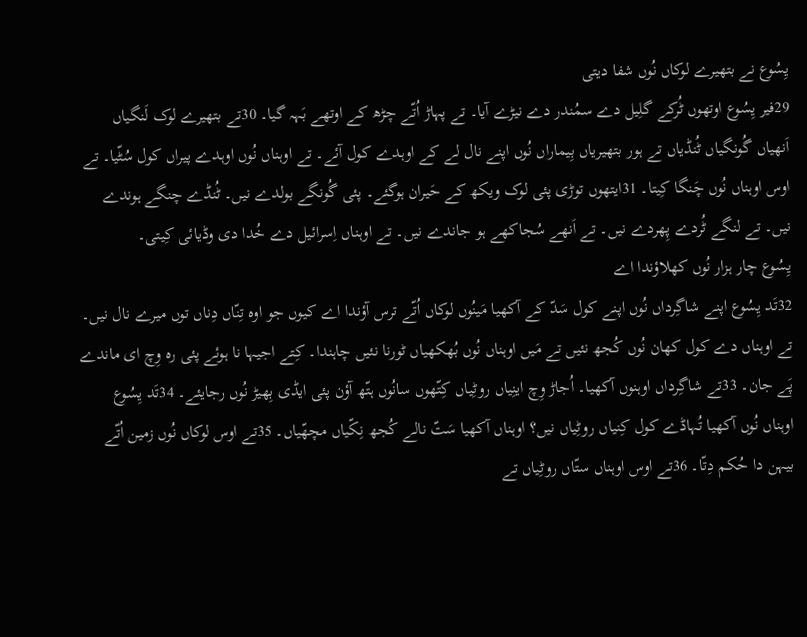یِسُوع نے بتھیرے لوکاں نُوں شفا دیتی
29فیر یِسُوع اوتھوں ٹُرکے گلِیل دے سمُندر دے نیڑے آیا۔ تے پہاڑ اُتّے چڑھ کے اوتھے بَہہ گیا۔ 30تے بتھیرے لوک لَنگیاں اَنھیاں گُونگیاں ٹُنڈیاں تے ہور بتھیریاں بِیماراں نُوں اپنے نال لے کے اوہدے کول آئے۔ تے اوہناں نُوں اوہدے پیراں کول سُٹّیا۔ تے اوس اوہناں نُوں چَنگا کِیتا۔ 31ایتھوں توڑی پئی لوک ویکھ کے حَیران ہوگئے۔ پئی گُونگے بولدے نیں۔ ٹُنڈے چنگے ہوندے نیں۔ تے لنگے ٹُردے پِھردے نیں۔ تے اَنھے سُجاکھے ہو جاندے نیں۔ تے اوہناں اِسرائیل دے خُدا دی وڈیائی کِیتی۔
یِسُوع چار ہزار نُوں کھلاؤندا اے
32تَد یِسُوع اپنے شاگِرداں نُوں اپنے کول سَدّ کے آکھیا مَینُوں لوکاں اُتّے ترس آؤندا اے کیوں جو اوہ تِنّاں دِناں توں میرے نال نیں۔ تے اوہناں دے کول کھان نُوں کُجھ نئیں تے مَیں اوہناں نُوں بُھکھیاں ٹورنا نئیں چاہندا۔ کِتے اجیہا نا ہوئے پئی رہ وِچ ای ماندے پَے جان۔ 33تے شاگِرداں اوہنوں آکھیا۔ اُجاڑ وِچ اینِیاں روٹِیاں کِتّھوں سانُوں ہتّھ آؤن پئی ایڈی بِھیڑ نُوں رجایئے۔ 34تَد یِسُوع اوہناں نُوں آکھیا تُہاڈے کول کِنیاں روٹِیاں نیں؟ اوہناں آکھیا سَتّ نالے کُجھ نِکّیاں مچھّیاں۔ 35تے اوس لوکاں نُوں زمین اُتّے بیہن دا حُکم دِتّا۔ 36تے اوس اوہناں ستّاں روٹِیاں تے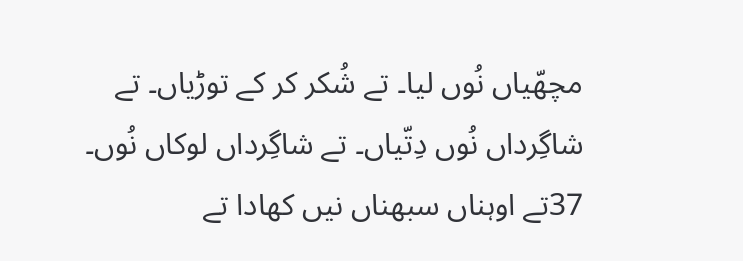مچھّیاں نُوں لیا۔ تے شُکر کر کے توڑیاں۔ تے شاگِرداں نُوں دِتّیاں۔ تے شاگِرداں لوکاں نُوں۔ 37تے اوہناں سبھناں نیں کھادا تے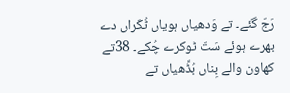رَجّ گئے۔ تے وَدھیاں ہویاں ٹُکّراں دے بھرے ہوئے سَتّ ٹوکرے چُکے۔ 38تے کھاون والے بِناں بُڈِّھیاں تے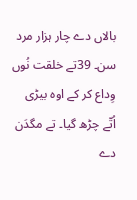بالاں دے چار ہزار مرد سن۔ 39تے خلقت نُوں وِداع کر کے اوہ بیڑی اُتّے چڑھ گیا۔ تے مگدَن دے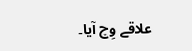علاقے وِچ آیا۔